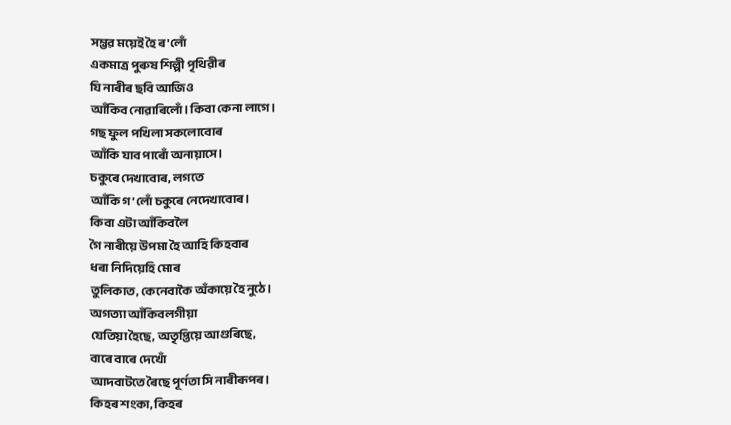সম্ভৱ ময়েই হৈ ৰ'লোঁ
একমাত্ৰ পুৰুষ শিল্পী পৃথিৱীৰ
যি নাৰীৰ ছবি আজিও
আঁকিব নোৱাৰিলোঁ। কিবা কেনা লাগে।
গছ ফুল পখিলা সকলোবোৰ
আঁকি যাব পাৰোঁ অনায়াসে।
চকুৰে দেখাবোৰ, লগতে
আঁকি গ’লোঁ চকুৰে নেদেখাবোৰ।
কিবা এটা আঁকিবলৈ
গৈ নাৰীয়ে উপমা হৈ আহি কিহবাৰ
ধৰা নিদিয়েহি মোৰ
তুলিকাত, কেনেবাকৈ অঁকায়ে হৈ নুঠে।
অগত্যা আঁকিবলগীয়া
যেতিয়া হৈছে, অতৃপ্তিয়ে আগুৰিছে,
বাৰে বাৰে দেখোঁ
আদবাটতে ৰৈছে পূৰ্ণতা সি নাৰীৰূপৰ।
কিহৰ শংকা, কিহৰ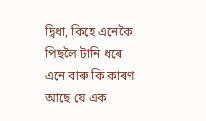দ্বিধা, কিহে এনেকৈ পিছলৈ টানি ধৰে
এনে বাৰু কি কাৰণ
আছে যে এক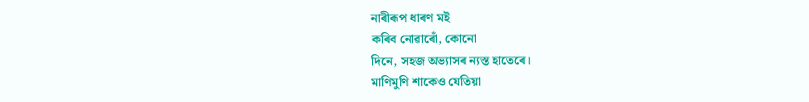নাৰীৰূপ ধাৰণ মই
কৰিব নোৱাৰোঁ, কোনো
দিনে, সহজ অভ্যাসৰ ন্যস্ত হাতেৰে।
মাণিমুণি শাকেও যেতিয়া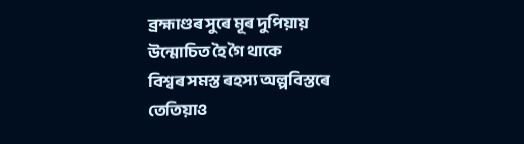ব্ৰহ্মাণ্ডৰ সুৰে মূৰ দুপিয়ায়
উন্মোচিত হৈ গৈ থাকে
বিশ্বৰ সমস্ত ৰহস্য অল্পবিস্তৰে
তেতিয়াও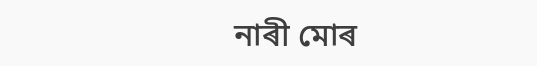নাৰী মোৰ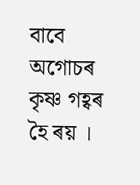বাবে অগোচৰ কৃষ্ণ গহ্বৰ হৈ ৰয় ।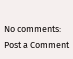No comments:
Post a Comment